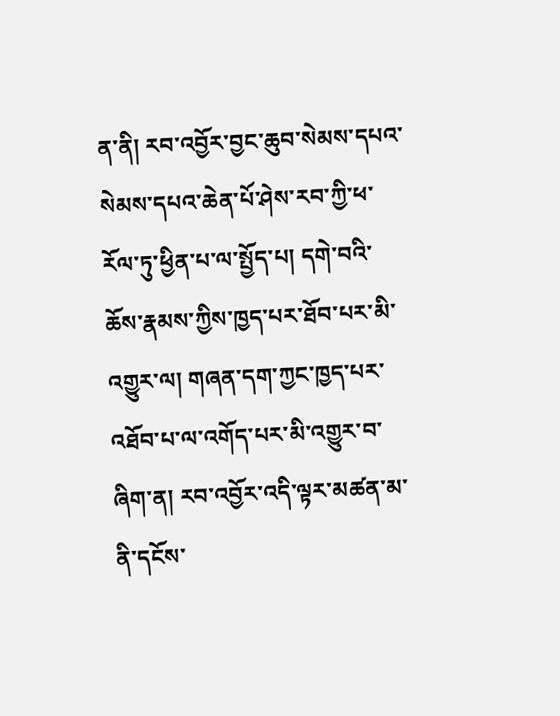ན་ནི། རབ་འབྱོར་བྱང་ཆུབ་སེམས་དཔའ་སེམས་དཔའ་ཆེན་པོ་ཤེས་རབ་ཀྱི་ཕ་རོལ་ཏུ་ཕྱིན་པ་ལ་སྤྱོད་པ། དགེ་བའི་ཆོས་རྣམས་ཀྱིས་ཁྱད་པར་ཐོབ་པར་མི་འགྱུར་ལ། གཞན་དག་ཀྱང་ཁྱད་པར་འཐོབ་པ་ལ་འགོད་པར་མི་འགྱུར་བ་ཞིག་ན། རབ་འབྱོར་འདི་ལྟར་མཚན་མ་ནི་དངོས་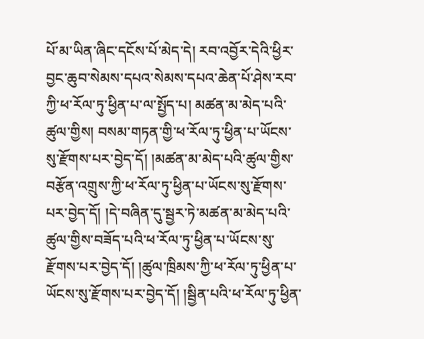པོ་མ་ཡིན་ཞིང་དངོས་པོ་མེད་དེ། རབ་འབྱོར་དེའི་ཕྱིར་བྱང་ཆུབ་སེམས་དཔའ་སེམས་དཔའ་ཆེན་པོ་ཤེས་རབ་ཀྱི་ཕ་རོལ་ཏུ་ཕྱིན་པ་ལ་སྤྱོད་པ། མཚན་མ་མེད་པའི་ཚུལ་གྱིས། བསམ་གཏན་གྱི་ཕ་རོལ་ཏུ་ཕྱིན་པ་ཡོངས་སུ་རྫོགས་པར་བྱེད་དོ། །མཚན་མ་མེད་པའི་ཚུལ་གྱིས་བརྩོན་འགྲུས་ཀྱི་ཕ་རོལ་ཏུ་ཕྱིན་པ་ཡོངས་སུ་རྫོགས་པར་བྱེད་དོ། །དེ་བཞིན་དུ་སྦྱར་ཏེ་མཚན་མ་མེད་པའི་ཚུལ་གྱིས་བཟོད་པའི་ཕ་རོལ་ཏུ་ཕྱིན་པ་ཡོངས་སུ་རྫོགས་པར་བྱེད་དོ། །ཚུལ་ཁྲིམས་ཀྱི་ཕ་རོལ་ཏུ་ཕྱིན་པ་ཡོངས་སུ་རྫོགས་པར་བྱེད་དོ། །སྦྱིན་པའི་ཕ་རོལ་ཏུ་ཕྱིན་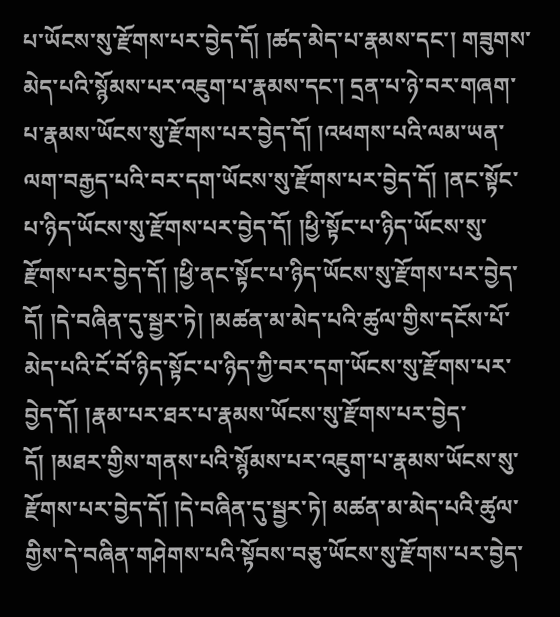པ་ཡོངས་སུ་རྫོགས་པར་བྱེད་དོ། །ཚད་མེད་པ་རྣམས་དང་། གཟུགས་མེད་པའི་སྙོམས་པར་འཇུག་པ་རྣམས་དང་། དྲན་པ་ཉེ་བར་གཞག་པ་རྣམས་ཡོངས་སུ་རྫོགས་པར་བྱེད་དོ། །འཕགས་པའི་ལམ་ཡན་ལག་བརྒྱད་པའི་བར་དག་ཡོངས་སུ་རྫོགས་པར་བྱེད་དོ། །ནང་སྟོང་པ་ཉིད་ཡོངས་སུ་རྫོགས་པར་བྱེད་དོ། །ཕྱི་སྟོང་པ་ཉིད་ཡོངས་སུ་རྫོགས་པར་བྱེད་དོ། །ཕྱི་ནང་སྟོང་པ་ཉིད་ཡོངས་སུ་རྫོགས་པར་བྱེད་དོ། །དེ་བཞིན་དུ་སྦྱར་ཏེ། །མཚན་མ་མེད་པའི་ཚུལ་གྱིས་དངོས་པོ་མེད་པའི་ངོ་བོ་ཉིད་སྟོང་པ་ཉིད་ཀྱི་བར་དག་ཡོངས་སུ་རྫོགས་པར་བྱེད་དོ། །རྣམ་པར་ཐར་པ་རྣམས་ཡོངས་སུ་རྫོགས་པར་བྱེད་དོ། །མཐར་གྱིས་གནས་པའི་སྙོམས་པར་འཇུག་པ་རྣམས་ཡོངས་སུ་རྫོགས་པར་བྱེད་དོ། །དེ་བཞིན་དུ་སྦྱར་ཏེ། མཚན་མ་མེད་པའི་ཚུལ་གྱིས་དེ་བཞིན་གཤེགས་པའི་སྟོབས་བཅུ་ཡོངས་སུ་རྫོགས་པར་བྱེད་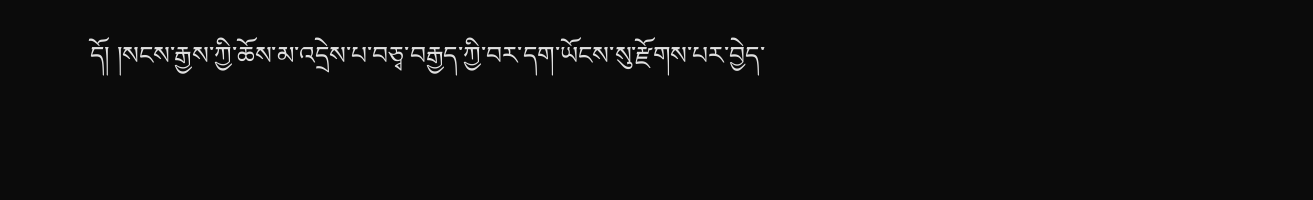དོ། །སངས་རྒྱས་ཀྱི་ཆོས་མ་འདྲེས་པ་བཅྭ་བརྒྱད་ཀྱི་བར་དག་ཡོངས་སུ་རྫོགས་པར་བྱེད་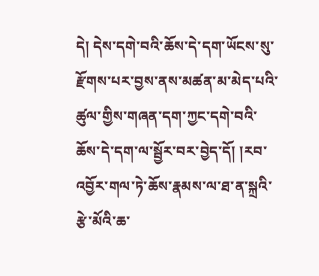དེ། དེས་དགེ་བའི་ཆོས་དེ་དག་ཡོངས་སུ་རྫོགས་པར་བྱས་ནས་མཚན་མ་མེད་པའི་ཚུལ་གྱིས་གཞན་དག་ཀྱང་དགེ་བའི་ཆོས་དེ་དག་ལ་སྦྱོར་བར་བྱེད་དོ། །རབ་འབྱོར་གལ་ཏེ་ཆོས་རྣམས་ལ་ཐ་ན་སྐྲའི་རྩེ་མོའི་ཆ་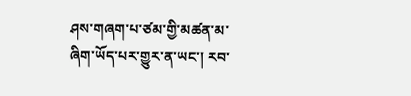ཤས་གཞག་པ་ཙམ་གྱི་མཚན་མ་ཞིག་ཡོད་པར་གྱུར་ན་ཡང་། རབ་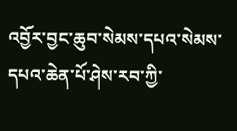འབྱོར་བྱང་ཆུབ་སེམས་དཔའ་སེམས་དཔའ་ཆེན་པོ་ཤེས་རབ་ཀྱི་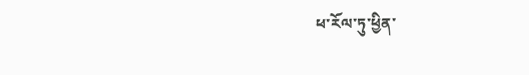ཕ་རོལ་ཏུ་ཕྱིན་